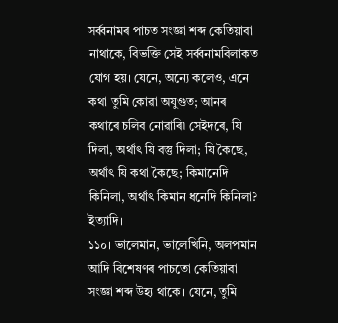সৰ্ব্বনামৰ পাচত সংজ্ঞা শব্দ কেতিয়াবা নাথাকে, বিভক্তি সেই সৰ্ব্বনামবিলাকত যোগ হয়। যেনে, অন্যে কলেও, এনে কথা তুমি কোৱা অযুগুত; আনৰ কথাৰে চলিব নোৱাৰি৷ সেইদৰে, যি দিলা, অৰ্থাৎ যি বস্তু দিলা; যি কৈছে, অৰ্থাৎ যি কথা কৈছে; কিমানেদি কিনিলা, অৰ্থাৎ কিমান ধনেদি কিনিলা? ইত্যাদি।
১১০। ভালেমান, ভালেখিনি, অলপমান আদি বিশেষণৰ পাচতো কেতিয়াবা সংজ্ঞা শব্দ উহ্য থাকে। যেনে, তুমি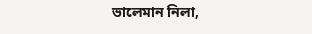ভালেমান নিলা,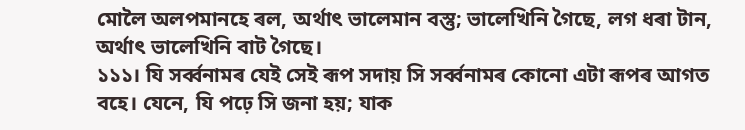মোলৈ অলপমানহে ৰল, অৰ্থাৎ ভালেমান বস্তু; ভালেখিনি গৈছে, লগ ধৰা টান, অৰ্থাৎ ভালেখিনি বাট গৈছে।
১১১। যি সৰ্ব্বনামৰ যেই সেই ৰূপ সদায় সি সৰ্ব্বনামৰ কোনো এটা ৰূপৰ আগত বহে। যেনে, যি পঢ়ে সি জনা হয়; যাক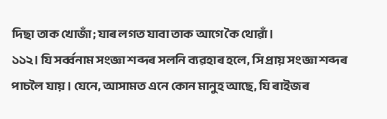দিছা তাক খোজাঁ; যাৰ লগত যাবা তাক আগে কৈ থোৱাঁ।
১১২। যি সৰ্ব্বনাম সংজ্ঞা শব্দৰ সলনি ব্যৱহাৰ হলে, সি প্ৰায় সংজ্ঞা শব্দৰ পাচলৈ যায়। যেনে, আসামত এনে কোন মানুহ আছে, যি ৰাইজৰ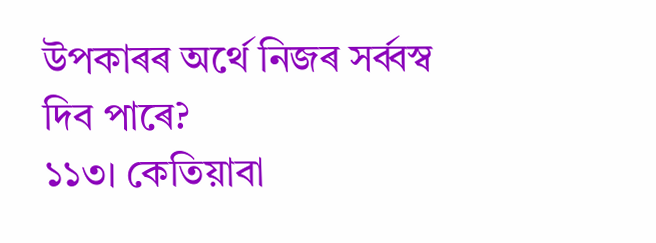উপকাৰৰ অৰ্থে নিজৰ সৰ্ব্বস্ব দিব পাৰে?
১১৩। কেতিয়াবা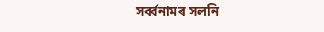সৰ্ব্বনামৰ সলনি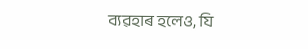ব্যৱহাৰ হলেও, যি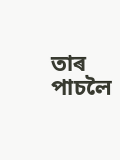তাৰ পাচলৈ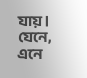যায়। যেনে, এনে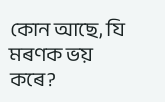কোন আছে, যি মৰণক ভয় কৰে?